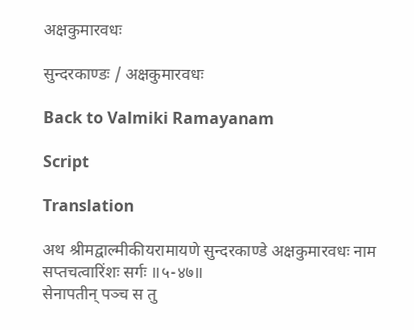अक्षकुमारवधः

सुन्दरकाण्डः / अक्षकुमारवधः

Back to Valmiki Ramayanam

Script

Translation

अथ श्रीमद्वाल्मीकीयरामायणे सुन्दरकाण्डे अक्षकुमारवधः नाम सप्तचत्वारिंशः सर्गः ॥५-४७॥
सेनापतीन् पञ्च स तु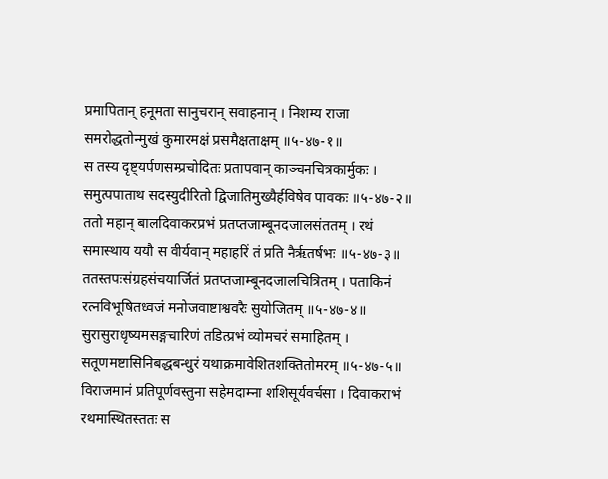प्रमापितान् हनूमता सानुचरान् सवाहनान् । निशम्य राजा समरोद्धतोन्मुखं कुमारमक्षं प्रसमैक्षताक्षम् ॥५-४७-१॥
स तस्य दृष्ट्यर्पणसम्प्रचोदितः प्रतापवान् काञ्चनचित्रकार्मुकः । समुत्पपाताथ सदस्युदीरितो द्विजातिमुख्यैर्हविषेव पावकः ॥५-४७-२॥
ततो महान् बालदिवाकरप्रभं प्रतप्तजाम्बूनदजालसंततम् । रथं समास्थाय ययौ स वीर्यवान् महाहरिं तं प्रति नैर्ऋतर्षभः ॥५-४७-३॥
ततस्तपःसंग्रहसंचयार्जितं प्रतप्तजाम्बूनदजालचित्रितम् । पताकिनं रत्नविभूषितध्वजं मनोजवाष्टाश्ववरैः सुयोजितम् ॥५-४७-४॥
सुरासुराधृष्यमसङ्गचारिणं तडित्प्रभं व्योमचरं समाहितम् । सतूणमष्टासिनिबद्धबन्धुरं यथाक्रमावेशितशक्तितोमरम् ॥५-४७-५॥
विराजमानं प्रतिपूर्णवस्तुना सहेमदाम्ना शशिसूर्यवर्चसा । दिवाकराभं रथमास्थितस्ततः स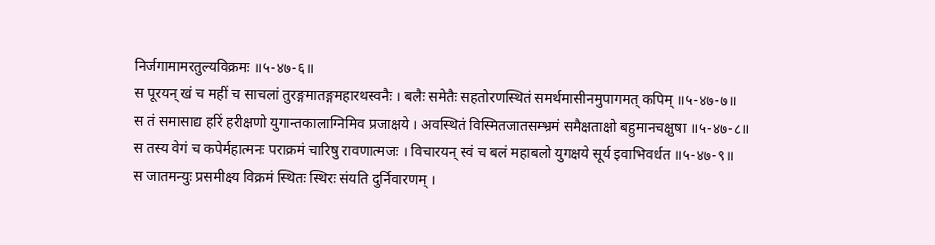निर्जगामामरतुल्यविक्रमः ॥५-४७-६॥
स पूरयन् खं च महीं च साचलां तुरङ्गमातङ्गमहारथस्वनैः । बलैः समेतैः सहतोरणस्थितं समर्थमासीनमुपागमत् कपिम् ॥५-४७-७॥
स तं समासाद्य हरिं हरीक्षणो युगान्तकालाग्निमिव प्रजाक्षये । अवस्थितं विस्मितजातसम्भ्रमं समैक्षताक्षो बहुमानचक्षुषा ॥५-४७-८॥
स तस्य वेगं च कपेर्महात्मनः पराक्रमं चारिषु रावणात्मजः । विचारयन् स्वं च बलं महाबलो युगक्षये सूर्य इवाभिवर्धत ॥५-४७-९॥
स जातमन्युः प्रसमीक्ष्य विक्रमं स्थितः स्थिरः संयति दुर्निवारणम् ।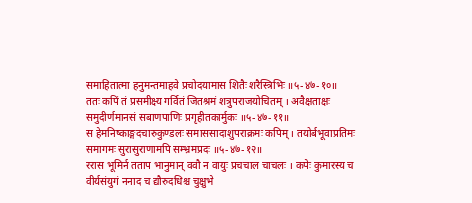समाहितात्मा हनुमन्तमाहवे प्रचोदयामास शितैः शरैस्त्रिभिः ॥५-४७-१०॥
ततः कपिं तं प्रसमीक्ष्य गर्वितं जितश्रमं शत्रुपराजयोचितम् । अवैक्षताक्षः समुदीर्णमानसं सबाणपाणिः प्रगृहीतकार्मुकः ॥५-४७-११॥
स हेमनिष्काङ्गदचारुकुण्डलः समाससादाशुपराक्रमः कपिम् । तयोर्बभूवाप्रतिमः समागमः सुरासुराणामपि सम्भ्रमप्रदः ॥५-४७-१२॥
ररास भूमिर्न तताप भानुमान् ववौ न वायुः प्रचचाल चाचलः । कपेः कुमारस्य च वीर्यसंयुगं ननाद च द्यौरुदधिश्च चुक्षुभे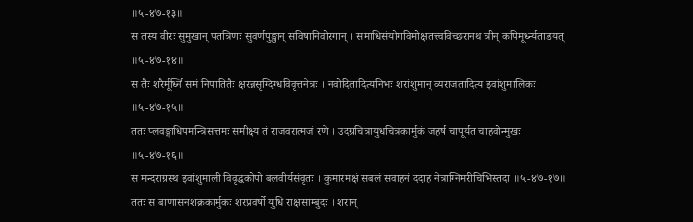॥५-४७-१३॥
स तस्य वीरः सुमुखान् पतत्रिणः सुवर्णपुङ्खान् सविषानिवोरगान् । समाधिसंयोगविमोक्षतत्त्वविच्छरानथ त्रीन् कपिमूर्ध्न्यताडयत् ॥५-४७-१४॥
स तैः शरैर्मूर्ध्नि समं निपातितैः क्षरन्नसृग्दिग्धविवृत्तनेत्रः । नवोदितादित्यनिभः शरांशुमान् व्यराजतादित्य इवांशुमालिकः ॥५-४७-१५॥
ततः प्लवङ्गाधिपमन्त्रिसत्तमः समीक्ष्य तं राजवरात्मजं रणे । उदग्रचित्रायुधचित्रकार्मुकं जहर्ष चापूर्यत चाहवोन्मुखः ॥५-४७-१६॥
स मन्दराग्रस्थ इवांशुमाली विवृद्धकोपो बलवीर्यसंवृतः । कुमारमक्षं सबलं सवाहनं ददाह नेत्राग्निमरीचिभिस्तदा ॥५-४७-१७॥
ततः स बाणासनशक्रकार्मुकः शरप्रवर्षो युधि राक्षसाम्बुदः । शरान्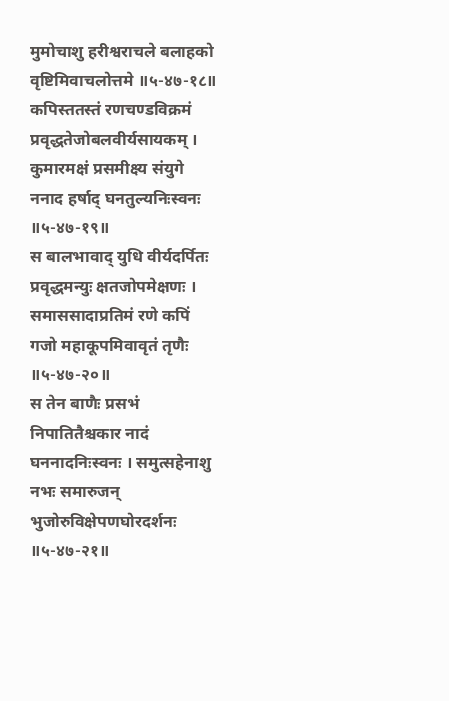मुमोचाशु हरीश्वराचले बलाहको वृष्टिमिवाचलोत्तमे ॥५-४७-१८॥
कपिस्ततस्तं रणचण्डविक्रमं प्रवृद्धतेजोबलवीर्यसायकम् । कुमारमक्षं प्रसमीक्ष्य संयुगे ननाद हर्षाद् घनतुल्यनिःस्वनः ॥५-४७-१९॥
स बालभावाद् युधि वीर्यदर्पितः प्रवृद्धमन्युः क्षतजोपमेक्षणः । समाससादाप्रतिमं रणे कपिं गजो महाकूपमिवावृतं तृणैः ॥५-४७-२०॥
स तेन बाणैः प्रसभं निपातितैश्चकार नादं घननादनिःस्वनः । समुत्सहेनाशु नभः समारुजन् भुजोरुविक्षेपणघोरदर्शनः ॥५-४७-२१॥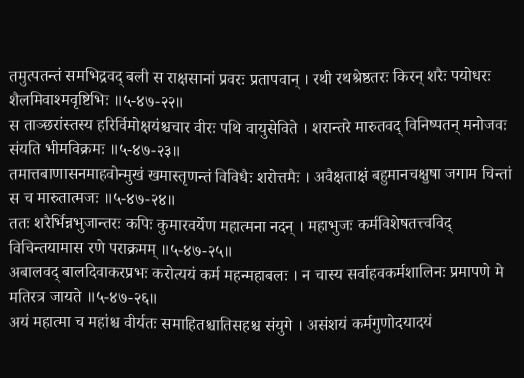तमुत्पतन्तं समभिद्रवद् बली स राक्षसानां प्रवरः प्रतापवान् । रथी रथश्रेष्ठतरः किरन् शरैः पयोधरः शैलमिवाश्मवृष्टिभिः ॥५-४७-२२॥
स ताञ्छरांस्तस्य हरिर्विमोक्षयंश्चचार वीरः पथि वायुसेविते । शरान्तरे मारुतवद् विनिष्पतन् मनोजवः संयति भीमविक्रमः ॥५-४७-२३॥
तमात्तबाणासनमाहवोन्मुखं खमास्तृणन्तं विविधैः शरोत्तमैः । अवैक्षताक्षं बहुमानचक्षुषा जगाम चिन्तां स च मारुतात्मजः ॥५-४७-२४॥
ततः शरैर्भिन्नभुजान्तरः कपिः कुमारवर्येण महात्मना नदन् । महाभुजः कर्मविशेषतत्त्वविद् विचिन्तयामास रणे पराक्रमम् ॥५-४७-२५॥
अबालवद् बालदिवाकरप्रभः करोत्ययं कर्म महन्महाबलः । न चास्य सर्वाहवकर्मशालिनः प्रमापणे मे मतिरत्र जायते ॥५-४७-२६॥
अयं महात्मा च महांश्च वीर्यतः समाहितश्चातिसहश्च संयुगे । असंशयं कर्मगुणोदयादयं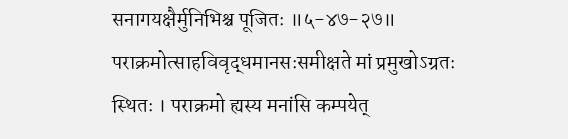सनागयक्षैर्मुनिभिश्च पूजितः ॥५-४७-२७॥
पराक्रमोत्साहविवृद्धमानसःसमीक्षते मां प्रमुखोऽग्रतः स्थितः । पराक्रमो ह्यस्य मनांसि कम्पयेत्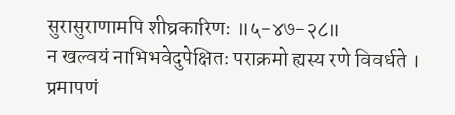सुरासुराणामपि शीघ्रकारिणः ॥५-४७-२८॥
न खल्वयं नाभिभवेदुपेक्षितः पराक्रमो ह्यस्य रणे विवर्धते । प्रमापणं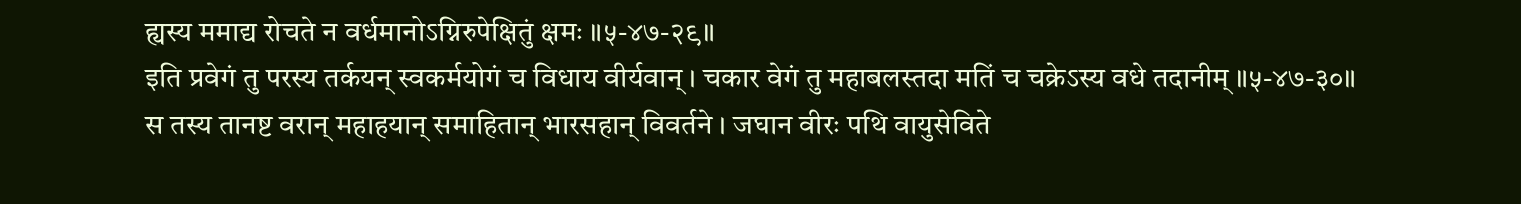ह्यस्य ममाद्य रोचते न वर्धमानोऽग्निरुपेक्षितुं क्षमः ॥५-४७-२९॥
इति प्रवेगं तु परस्य तर्कयन् स्वकर्मयोगं च विधाय वीर्यवान् । चकार वेगं तु महाबलस्तदा मतिं च चक्रेऽस्य वधे तदानीम् ॥५-४७-३०॥
स तस्य तानष्ट वरान् महाहयान् समाहितान् भारसहान् विवर्तने । जघान वीरः पथि वायुसेविते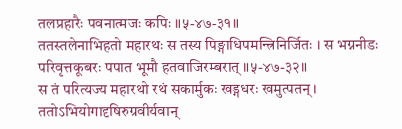तलप्रहारैः पवनात्मजः कपिः ॥५-४७-३१॥
ततस्तलेनाभिहतो महारथः स तस्य पिङ्गाधिपमन्त्रिनिर्जितः । स भग्ननीडः परिवृत्तकूबरः पपात भूमौ हतवाजिरम्बरात् ॥५-४७-३२॥
स तं परित्यज्य महारथो रथं सकार्मुकः खड्गधरः खमुत्पतन् । ततोऽभियोगादृषिरुग्रवीर्यवान्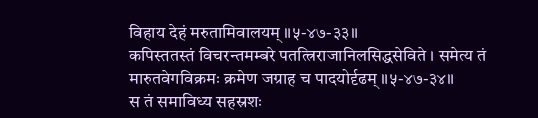विहाय देहं मरुतामिवालयम् ॥५-४७-३३॥
कपिस्ततस्तं विचरन्तमम्बरे पतत्त्रिराजानिलसिद्धसेविते । समेत्य तं मारुतवेगविक्रमः क्रमेण जग्राह च पादयोर्दृढम् ॥५-४७-३४॥
स तं समाविध्य सहस्रशः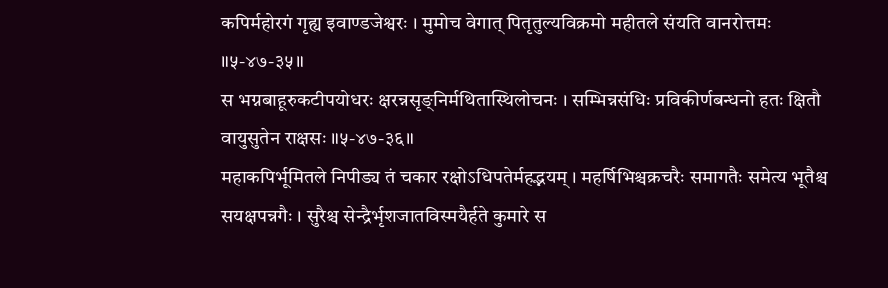कपिर्महोरगं गृह्य इवाण्डजेश्वरः । मुमोच वेगात् पितृतुल्यविक्रमो महीतले संयति वानरोत्तमः ॥५-४७-३५॥
स भग्नबाहूरुकटीपयोधरः क्षरन्नसृङ्निर्मथितास्थिलोचनः । सम्भिन्नसंधिः प्रविकीर्णबन्धनो हतः क्षितौ वायुसुतेन राक्षसः ॥५-४७-३६॥
महाकपिर्भूमितले निपीड्य तं चकार रक्षोऽधिपतेर्महद्भयम् । महर्षिभिश्चक्रचरैः समागतैः समेत्य भूतैश्च सयक्षपन्नगैः । सुरैश्च सेन्द्रैर्भृशजातविस्मयैर्हते कुमारे स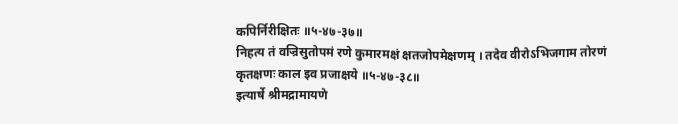कपिर्निरीक्षितः ॥५-४७-३७॥
निहत्य तं वज्रिसुतोपमं रणे कुमारमक्षं क्षतजोपमेक्षणम् । तदेव वीरोऽभिजगाम तोरणं कृतक्षणः काल इव प्रजाक्षये ॥५-४७-३८॥
इत्यार्षे श्रीमद्रामायणे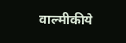वाल्मीकीये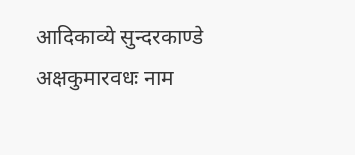आदिकाव्ये सुन्दरकाण्डे अक्षकुमारवधः नाम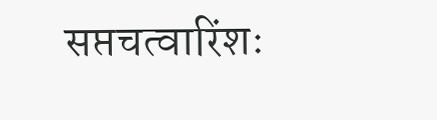सप्तचत्वारिंशः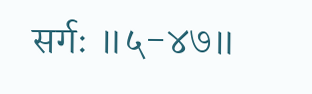सर्गः ॥५-४७॥